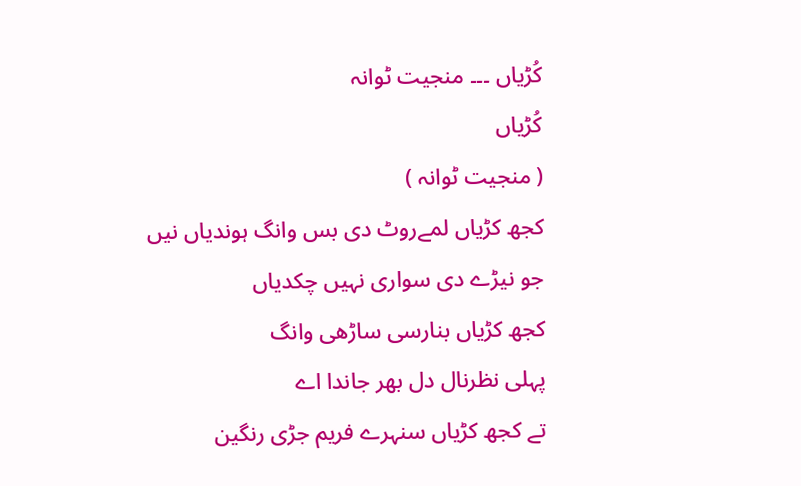کُڑیاں ۔۔۔ منجیت ٹوانہ
کُڑیاں
( منجیت ٹوانہ )
کجھ کڑیاں لمےروٹ دی بس وانگ ہوندیاں نیں
جو نیڑے دی سواری نہیں چکدیاں
کجھ کڑیاں بنارسی ساڑھی وانگ
پہلی نظرنال دل بھر جاندا اے
تے کجھ کڑیاں سنہرے فریم جڑی رنگین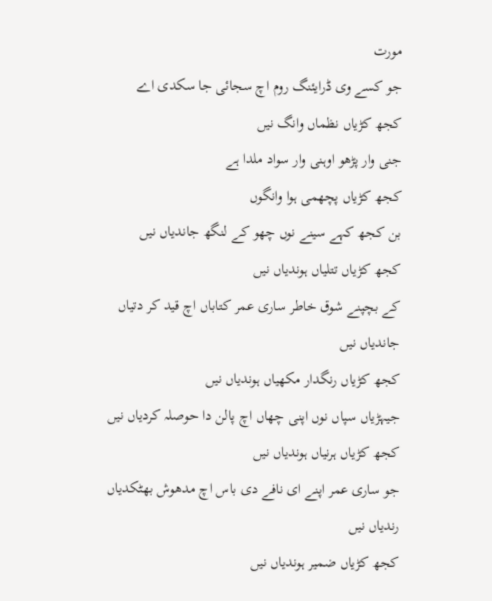مورت
جو کسے وی ڈرایئنگ روم اچ سجائی جا سکدی اے
کجھ کڑیاں نظماں وانگ نیں
جنی وار پڑھو اوہنی وار سواد ملدا ہے
کجھ کڑیاں پچھمی ہوا وانگوں
بن کجھ کہے سینے نوں چھو کے لنگھ جاندیاں نیں
کجھ کڑیاں تتلیاں ہوندیاں نیں
کے بچپنے شوق خاطر ساری عمر کتاباں اچ قید کر دتیاں جاندیاں نیں
کجھ کڑیاں رنگدار مکھیاں ہوندیاں نیں
جیہڑیاں سپاں نوں اپنی چھاں اچ پالن دا حوصلہ کردیاں نیں
کجھ کڑیاں ہرنیاں ہوندیاں نیں
جو ساری عمر اپنے ای نافے دی باس اچ مدھوش بھٹکدیاں رندیاں نیں
کجھ کڑیاں ضمیر ہوندیاں نیں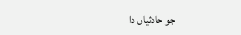جو حادثیاں دا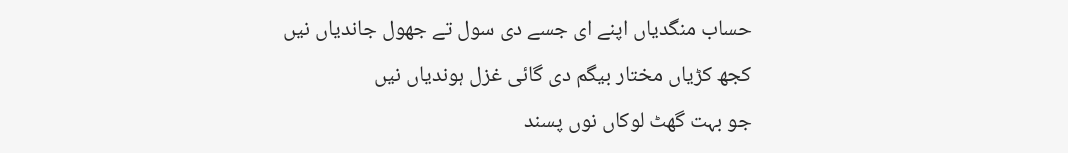حساب منگدیاں اپنے ای جسے دی سول تے جھول جاندیاں نیں
کجھ کڑیاں مختار بیگم دی گائی غزل ہوندیاں نیں
جو بہت گھٹ لوکاں نوں پسند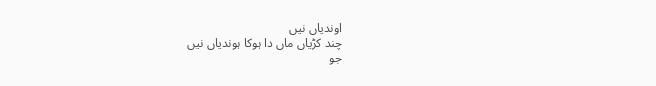اوندیاں نیں
چند کڑیاں ماں دا ہوکا ہوندیاں نیں
جو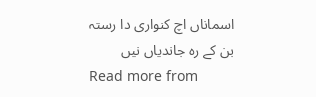اسماناں اچ کنواری دا رستہ بن کے رہ جاندیاں نیں
Read more from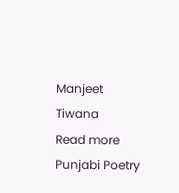Manjeet Tiwana
Read more Punjabi Poetry